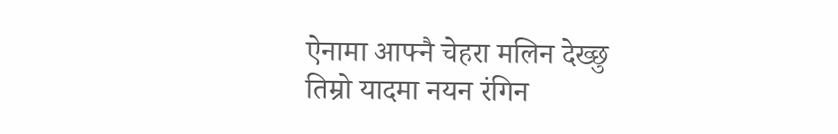ऐनामा आफ्नै चेहरा मलिन देख्छु
तिम्रो यादमा नयन रंगिन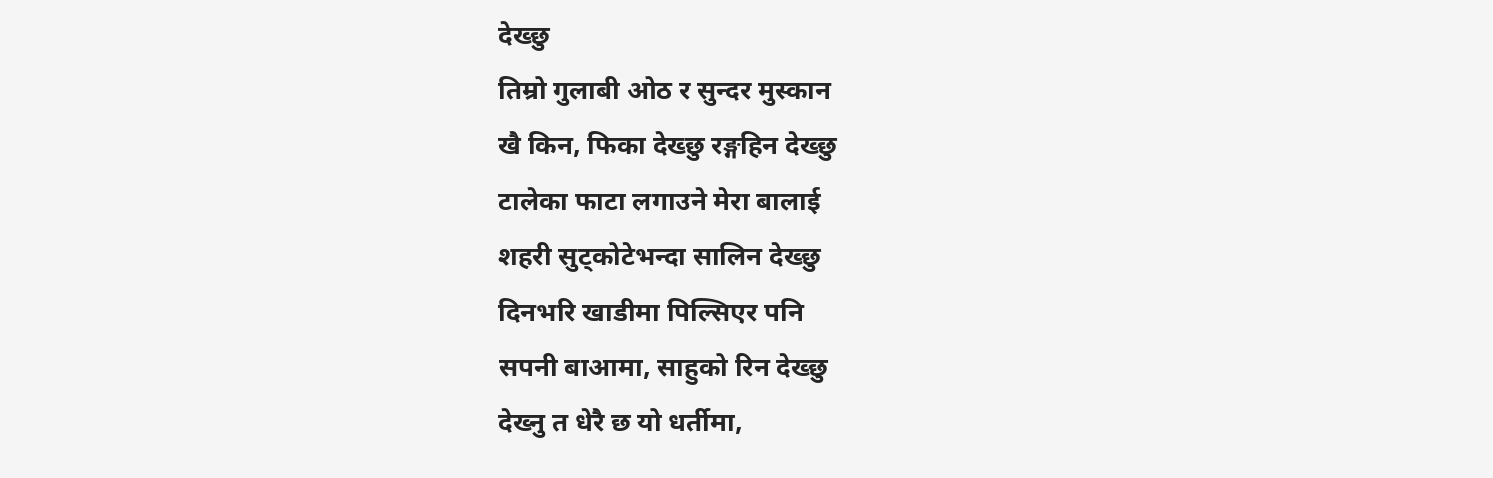देख्छु
तिम्रो गुलाबी ओठ र सुन्दर मुस्कान
खै किन, फिका देख्छु रङ्गहिन देख्छु
टालेका फाटा लगाउने मेरा बालाई
शहरी सुट्कोटेभन्दा सालिन देख्छु
दिनभरि खाडीमा पिल्सिएर पनि
सपनी बाआमा, साहुको रिन देख्छु
देख्नु त धेरै छ यो धर्तीमा,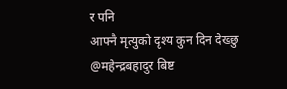र पनि
आफ्नै मृत्युको दृश्य कुन दिन देख्छु
@महेन्द्रबहादुर बिष्ट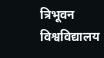त्रिभूवन विश्वविद्यालय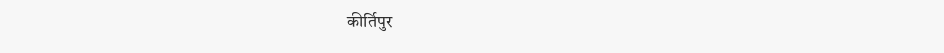कीर्तिपुर